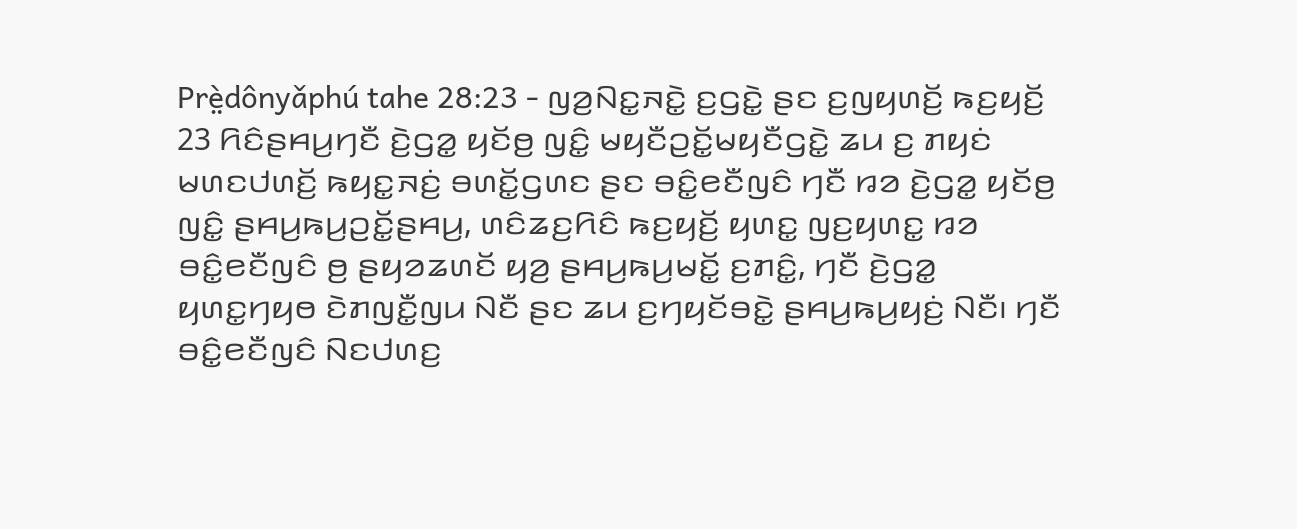Prè̤dônyǎphú tahe 28:23 - ꤜꤤ꤬ꤡꤢ꤭ꤏꤢꤧ꤭ ꤢ꤬ꤞꤢꤧ꤭ ꤔꤢ ꤢ꤬ꤜꤟꤛꤢꤩ꤬ ꤒꤢ꤬ꤟꤢꤩ꤬
23 ꤖꤢꤨꤔꤌꤣ꤬ꤚꤢꤪ ꤢꤧ꤬ꤞꤤ꤭ ꤟꤢꤩꤥ꤬ ꤜꤢꤨ꤭ ꤗꤟꤢꤪꤑꤢꤩ꤭ꤗꤟꤢꤪꤞꤢꤧ꤭ ꤘꤣ ꤢ꤬ ꤊꤟꤢꤦ ꤗꤛꤢꤓꤛꤢꤩ꤬ ꤒꤟꤢ꤭ꤏꤢꤦ꤬ ꤋꤛꤢꤩ꤭ꤞꤛꤢ ꤔꤢ ꤋꤢꤨ꤭ꤕꤢꤪꤜꤢꤨ ꤚꤢꤪ ꤙꤤ ꤢꤧ꤬ꤞꤤ꤭ ꤟꤢꤩꤥ꤬ ꤜꤢꤨ꤭ ꤔꤌꤣ꤬ꤒꤣ꤬ꤑꤢꤩ꤭ꤔꤌꤣ꤬, ꤛꤢꤨꤘꤢ꤬ꤖꤢꤨ ꤒꤢ꤬ꤟꤢꤩ꤬ ꤟꤛꤢ꤭ ꤜꤢ꤬ꤟꤛꤢ꤭ ꤙꤤ ꤋꤢꤨ꤭ꤕꤢꤪꤜꤢꤨ ꤥ꤬ ꤔꤟꤤꤘꤛꤢꤩ ꤟꤤ꤬ ꤔꤌꤣ꤬ꤒꤣ꤬ꤗꤢꤩ꤭ ꤢ꤬ꤊꤢꤨ꤭, ꤚꤢꤪ ꤢꤧ꤬ꤞꤤ꤭ ꤟꤛꤢ꤭ꤚꤟꤥ ꤢꤧꤊꤜꤢꤪ꤭ꤜꤣ ꤡꤢꤪ ꤔꤢ ꤘꤣ ꤢ꤬ꤚꤟꤢꤩꤋꤢꤧ꤭ ꤔꤌꤣ꤬ꤒꤣ꤬ꤟꤢꤦ꤬ ꤡꤢꤪ꤯ ꤚꤢꤪ ꤋꤢꤨ꤭ꤕꤢꤪꤜꤢꤨ ꤡꤢꤓꤛꤢ꤬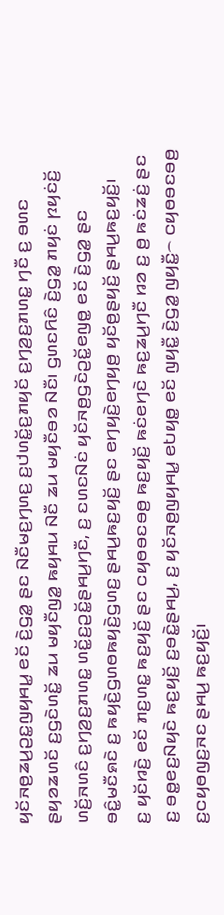ꤟꤢꤩꤏꤥ꤬ꤘꤣ꤬ꤑꤢ꤭ꤜꤟꤌꤣ꤭ ꤕꤢꤩ ꤢꤧ꤬ꤞꤤ꤭ ꤔꤢ ꤡꤢꤪꤗꤢ꤬ꤚꤛꤢ꤬ ꤢ꤬ꤓꤛꤢꤩ꤭ꤢ꤬ꤊꤟꤢꤩ ꤢ꤬ꤚꤤ꤬ꤢ꤬ꤊꤛꤢ꤭ ꤚꤢꤪ ꤢ꤬ ꤋꤛꤢ ꤔꤟꤤꤘꤛꤢꤩ ꤢ꤬ꤞꤢꤧꤛꤢꤩ꤭ ꤘꤣ ꤗꤟꤢꤪꤜꤤ꤭ ꤒꤟꤌꤣ ꤡꤢꤪ ꤘꤣ ꤗꤟꤢꤪꤋꤤ ꤡꤢꤪ꤯ ꤞꤛꤢꤖꤢꤨ ꤢꤧ꤬ꤞꤤ꤭ ꤊꤟꤢꤦ ꤐꤟꤢꤦꤢꤩ꤬ ꤛꤢꤩ꤬ꤏꤛꤢꤨ ꤢ꤬ꤚꤤ꤬ꤢ꤬ꤊꤛꤢ꤭ ꤛꤢꤩ꤭ꤢ꤬ꤑꤢꤩ꤭ꤔꤌꤣ꤬ꤚꤢꤪ, ꤢ꤬ ꤢꤛꤢꤡꤢꤦ ꤟꤢꤩꤏꤥ꤬ꤞꤢꤧꤑꤢꤩ꤭ꤕꤜꤥ꤭ ꤕꤢꤩ ꤢꤧ꤬ꤞꤤ꤭ ꤔꤢ ꤋꤢꤨ꤭ꤗꤢꤪꤎꤢꤧ ꤢ꤬ ꤒꤟꤢꤧ꤬ꤞꤛꤥꤒꤟꤢꤧ꤬ꤞꤛꤢ꤬ ꤔꤌꤣ꤬ꤒꤢ꤬ꤟꤢꤩ꤬ ꤔꤢ ꤕꤚꤟꤢꤧ꤬ꤕꤚꤟꤥ꤬ ꤟꤢꤩꤥ꤬ꤔꤟꤢꤩ꤬ ꤔꤌꤣ꤬ꤒꤢ꤬ꤟꤢꤩ꤬꤯
ꤢ꤬ ꤟꤢꤩꤙꤢꤧ꤬ ꤕꤢꤩ ꤊꤢ꤬ꤛꤢ꤭ ꤒꤢ꤬ꤟꤢꤩ꤬ ꤔꤢ ꤍꤟꤥꤋꤢꤋꤥ꤬ ꤒꤢ꤬ꤟꤢꤩ꤬ ꤒꤢꤦꤕꤚꤢꤧ ꤒꤢ꤬ꤘꤣ꤬ꤚꤢꤪ ꤙꤤ ꤢ꤬ ꤥ꤬ ꤒꤢꤦꤘꤢꤦ꤬ ꤔꤢ ꤢ꤬ ꤋꤥ꤭ꤕꤢ꤬ꤡꤟꤢꤧ ꤒꤢ꤬ꤟꤢꤩ꤬ ꤢ꤬ꤋꤢꤧ꤭ꤔꤌꤣ꤬, ꤢ꤬ ꤟꤢꤩꤏꤥ꤬ꤜꤟꤌꤣ꤭ ꤕꤝꤟꤥ꤭ ꤕꤢꤩ ꤜꤟꤢꤪ꤭ ꤢꤧ꤬ꤞꤤ꤭ ꤜꤟꤢꤪ꤭꤮ ꤍꤟꤥꤋꤢꤋꤥ꤬ ꤢ꤬ꤍꤟꤥꤜꤢ꤬ꤏꤢ ꤔꤌꤣ꤬ ꤒꤢ꤬ꤟꤢꤩ꤬꤯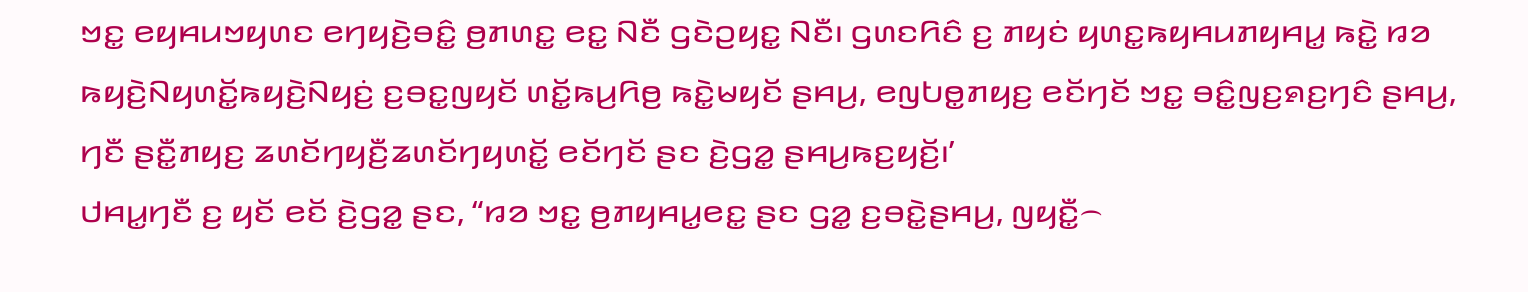ꤠꤢ꤭ ꤕꤟꤌꤣꤠꤟꤛꤢ ꤕꤚꤟꤢꤧ꤬ꤋꤢꤨ꤭ ꤥ꤬ꤊꤛꤢ꤭ ꤕꤢ꤭ ꤡꤢꤪ ꤞꤢꤧꤑꤟꤢ꤭ ꤡꤢꤪ꤯ ꤞꤛꤢꤖꤢꤨ ꤢ꤬ ꤊꤟꤢꤦ ꤟꤛꤢ꤭ꤒꤟꤌꤣꤊꤟꤌꤣ꤭ ꤒꤢꤧ꤭ ꤙꤤ ꤒꤟꤢꤧ꤬ꤡꤟꤛꤢꤩ꤭ꤒꤟꤢꤧ꤬ꤡꤟꤢꤦ꤬ ꤢ꤬ꤋꤢ꤭ꤜꤟꤢꤩ ꤛꤢꤩ꤭ꤒꤣ꤬ꤖꤥ꤬ ꤒꤢꤧ꤭ꤗꤟꤢꤩ ꤔꤌꤣ꤬, ꤕꤜꤝꤥ꤭ꤊꤟꤢ꤬ ꤕꤢꤩꤚꤢꤩ ꤠꤢ꤭ ꤋꤢꤨ꤭ꤜꤢ꤬ꤎꤢ꤬ꤚꤢꤨ ꤔꤌꤣ꤬, ꤚꤢꤪ ꤔꤢꤪ꤭ꤊꤟꤢ꤬ ꤘꤛꤢꤩꤚꤟꤢꤪ꤬ꤘꤛꤢꤩꤚꤟꤛꤢꤩ꤭ ꤕꤢꤩꤚꤢꤩ ꤔꤢ ꤢꤧ꤬ꤞꤤ꤭ ꤔꤌꤣ꤬ꤒꤢ꤬ꤟꤢꤩ꤬꤯’
ꤓꤌꤣ꤭ꤚꤢꤪ ꤢ꤬ ꤟꤢꤩ ꤕꤢꤩ ꤢꤧ꤬ꤞꤤ꤭ ꤔꤢ, “ꤙꤤ ꤠꤢ꤭ ꤥ꤬ꤊꤟꤌꤣ꤭ꤕꤢ꤭ ꤔꤢ ꤞꤤ꤭ ꤢ꤬ꤋꤢꤧ꤭ꤔꤌꤣ꤬, ꤜꤟꤢꤪ꤭꤮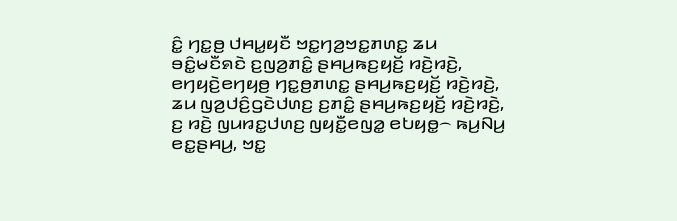ꤢꤨ꤭ ꤚꤢ꤭ꤥ꤬ ꤓꤌꤣ꤭ꤟꤢꤪ ꤠꤢ꤭ꤚꤤ꤬ꤠꤢ꤭ꤊꤛꤢ꤭ ꤘꤣ ꤋꤢꤨ꤭ꤗꤢꤪꤎꤢꤧ ꤢ꤬ꤜꤤ꤬ꤊꤢꤨ꤭ ꤔꤌꤣ꤬ꤒꤢ꤬ꤟꤢꤩ꤬ ꤙꤢꤧ꤬ꤙꤢꤧ꤬, ꤕꤚꤟꤢꤧ꤬ꤕꤚꤟꤥ꤬ ꤚꤢ꤭ꤥ꤬ꤊꤛꤢ꤭ ꤔꤌꤣ꤬ꤒꤢ꤬ꤟꤢꤩ꤬ ꤙꤢꤧ꤬ꤙꤢꤧ꤬, ꤘꤣ ꤜꤤ꤬ꤓꤢꤨ꤬ꤞꤢꤧꤓꤛꤢ꤬ ꤢ꤬ꤊꤢꤨ꤭ ꤔꤌꤣ꤬ꤒꤢ꤬ꤟꤢꤩ꤬ ꤙꤢꤧ꤬ꤙꤢꤧ꤬, ꤢ꤬ ꤙꤢꤧ꤬ ꤜꤣꤙꤢ꤭ꤓꤛꤢ꤬ ꤜꤟꤢꤪ꤭ꤕꤜꤤ꤭ ꤕꤝꤟꤥ꤭꤮ ꤒꤣ꤬ꤡꤣ꤬ ꤕꤢ꤭ꤔꤌꤣ꤬, ꤠꤢ꤭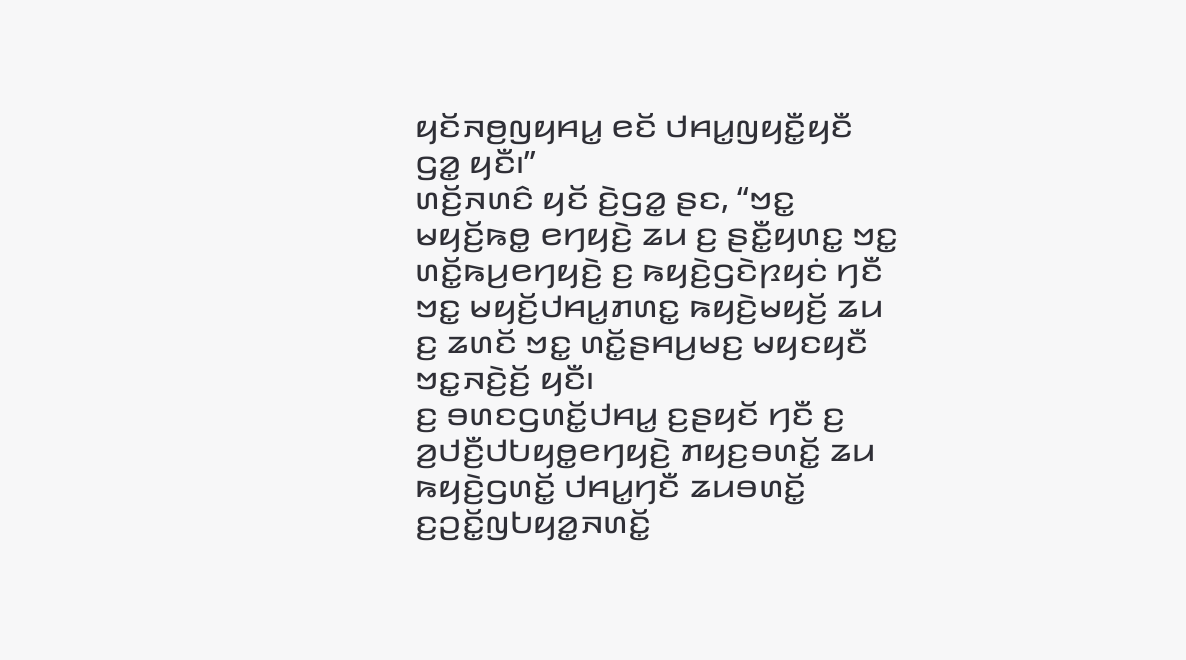ꤟꤢꤩꤏꤥ꤬ꤜꤟꤌꤣ꤭ ꤕꤢꤩ ꤓꤌꤣ꤭ꤜꤟꤢꤪ꤭ꤟꤢꤪ ꤞꤤ꤭ ꤟꤢꤪ꤯”
ꤛꤢꤩ꤬ꤏꤛꤢꤨ ꤟꤢꤩ ꤢꤧ꤬ꤞꤤ꤭ ꤔꤢ, “ꤠꤢ꤭ ꤗꤟꤢꤩ꤬ꤒꤥ꤭ ꤕꤚꤟꤢꤧ꤬ ꤘꤣ ꤢ꤬ ꤔꤢꤪ꤭ꤟꤛꤢ꤭ ꤠꤢ꤭ ꤛꤢꤩ꤭ꤒꤣ꤬ꤕꤚꤟꤢꤧ꤬ ꤢ꤬ ꤒꤟꤢꤧ꤬ꤞꤢꤧꤐꤟꤢꤦ ꤚꤢꤪ ꤠꤢ꤭ ꤗꤟꤢꤩ꤬ꤓꤌꤣ꤭ꤊꤛꤢ꤭ ꤒꤟꤢꤧ꤬ꤗꤟꤢꤩ꤬ ꤘꤣ ꤢ꤬ ꤘꤛꤢꤩ ꤠꤢ꤭ ꤛꤢꤩ꤭ꤔꤌꤣ꤬ꤗꤢ꤬ ꤗꤟꤢꤟꤢꤪ ꤠꤢ꤭ꤏꤢꤧ꤬ꤢꤩ꤬ ꤟꤢꤪ꤯
ꤢ꤬ ꤋꤛꤢꤞꤛꤢꤩ꤭ꤓꤌꤣ꤭ ꤢ꤬ꤔꤟꤢꤩ ꤚꤢꤪ ꤢ꤬ ꤤ꤬ꤓꤢꤪ꤬ꤓꤝꤟꤥ꤭ꤕꤚꤟꤢꤧ꤬ ꤊꤟꤢ꤬ꤋꤛꤢꤩ꤭ ꤘꤣ ꤒꤟꤢꤧ꤬ꤞꤛꤢꤩ꤭ ꤓꤌꤣ꤭ꤚꤢꤪ ꤘꤣꤋꤛꤢꤩ꤭ ꤢ꤬ꤑꤢꤩ꤭ꤜꤝꤟꤤ꤭ꤏꤛꤢꤩ꤭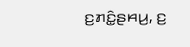ꤢ꤬ꤊꤢꤨ꤭ꤔꤌꤣ꤬, ꤢ꤬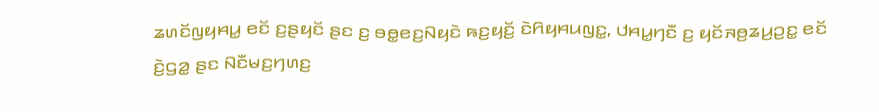ꤘꤛꤢꤩꤜꤟꤌꤣ꤭ ꤕꤢꤩ ꤢ꤬ꤔꤟꤢꤩ ꤔꤢ ꤢ꤬ ꤋꤥ꤭ꤕꤢ꤬ꤡꤟꤢꤧ ꤒꤢ꤬ꤟꤢꤩ꤬ ꤢꤧꤖꤟꤌꤣꤜꤢ꤭, ꤓꤌꤣ꤭ꤚꤢꤪ ꤢ꤬ ꤟꤢꤩꤏꤥ꤬ꤘꤣ꤬ꤑꤢ꤭ ꤕꤢꤩ ꤢꤧ꤬ꤞꤤ꤭ ꤔꤢ ꤡꤢꤪꤗꤢ꤬ꤚꤛꤢ꤬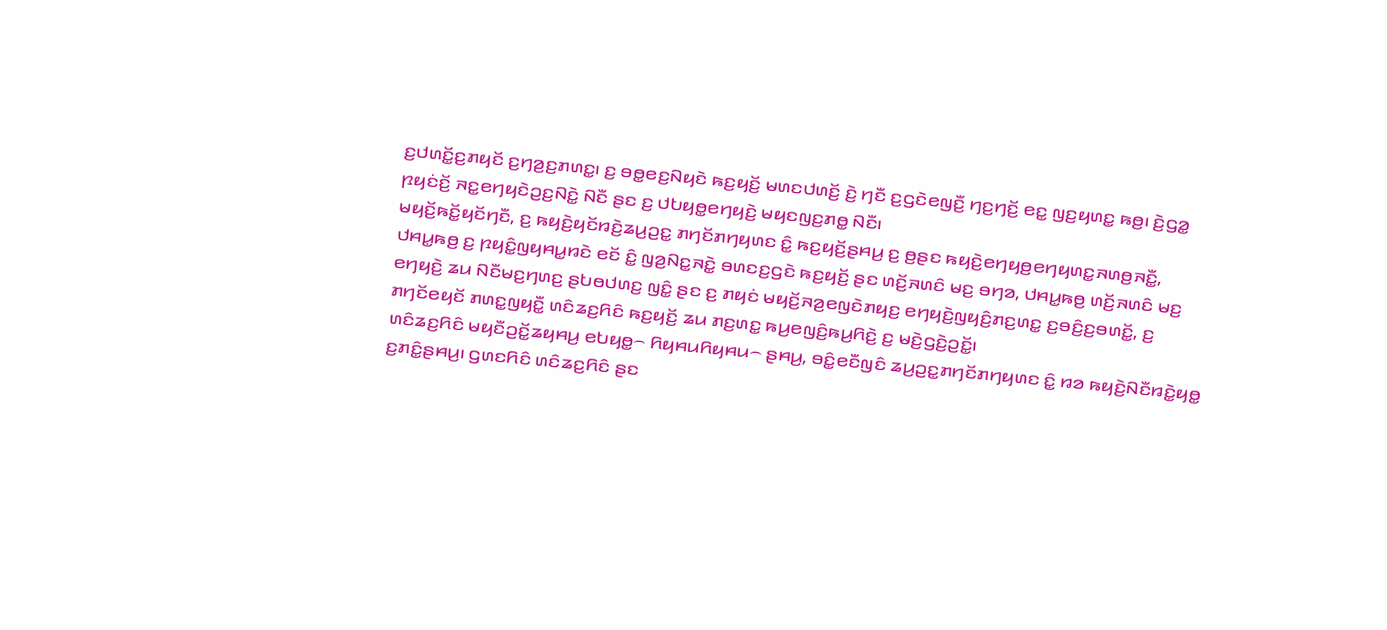ꤢ꤬ꤓꤛꤢꤩ꤭ꤢ꤬ꤊꤟꤢꤩ ꤢ꤬ꤚꤤ꤬ꤢ꤬ꤊꤛꤢ꤭꤯ ꤢ꤬ ꤋꤥ꤭ꤕꤢ꤬ꤡꤟꤢꤧ ꤒꤢ꤬ꤟꤢꤩ꤬ ꤗꤛꤢꤓꤛꤢꤩ꤬ ꤢꤧ꤬ ꤚꤢꤪ ꤢ꤬ꤞꤢꤧꤕꤜꤢꤪ꤬ ꤚꤢ꤬ꤚꤢꤩ꤬ ꤕꤢ꤭ ꤜꤢ꤬ꤟꤛꤢ꤭ ꤒꤥ꤬꤯ ꤢꤧ꤬ꤞꤤ꤭ ꤐꤟꤢꤦꤢꤩ꤬ ꤏꤢ꤭ꤕꤚꤟꤢꤧꤑꤢ꤬ꤡꤢꤧ꤭ ꤡꤢꤪ ꤔꤢ ꤢ꤬ ꤓꤝꤟꤥ꤭ꤕꤚꤟꤢꤧ꤬ ꤗꤟꤢꤜꤢ꤬ꤊꤥ꤭ ꤡꤢꤪ꤯
ꤗꤟꤢꤩ꤬ꤒꤢꤩ꤭ꤟꤢꤩꤚꤢꤪ, ꤢ꤬ ꤒꤟꤢꤧ꤬ꤟꤢꤩꤙꤢꤧ꤬ꤘꤣ꤬ꤑꤢ꤭ ꤊꤚꤢꤩꤊꤚꤟꤛꤢ ꤢꤨ꤭ ꤒꤢ꤬ꤟꤢꤩ꤬ꤔꤌꤣ꤬ ꤢ꤬ ꤥ꤬ꤔꤢ ꤒꤟꤢꤧ꤬ꤕꤚꤟꤥ꤬ꤕꤚꤟꤛꤢ꤭ꤏꤛꤥ꤬ꤏꤢꤪ꤭, ꤓꤌꤣ꤭ꤒꤥ꤬ ꤢ꤬ ꤐꤟꤢꤨ꤭ꤜꤟꤌꤣ꤭ꤙꤢꤧ ꤕꤢꤩ ꤢꤨ꤭ ꤜꤤ꤬ꤡꤢ꤭ꤏꤢꤧ꤭ ꤋꤛꤢꤢ꤬ꤞꤢꤧ ꤒꤢ꤬ꤟꤢꤩ꤬ ꤔꤢ ꤛꤢꤩ꤬ꤏꤛꤢꤨ ꤗꤢ꤬ ꤋꤚꤤ, ꤓꤌꤣ꤭ꤒꤥ꤬ ꤛꤢꤩ꤬ꤏꤛꤢꤨ ꤗꤢ꤬ ꤕꤚꤟꤢꤧ꤬ ꤘꤣ ꤡꤢꤪꤗꤢ꤬ꤚꤛꤢ꤬ ꤔꤝꤥꤓꤛꤢ꤬ ꤜꤢꤨ꤭ ꤔꤢ ꤢ꤬ ꤊꤟꤢꤦ ꤗꤟꤢꤩ꤬ꤏꤤ꤬ꤕꤜꤢꤧꤊꤟꤢ꤬ ꤕꤚꤟꤢꤧ꤬ꤜꤟꤢꤨ꤬ꤊꤢ꤬ꤛꤢ꤭ ꤢ꤬ꤋꤢꤨ꤬ꤢ꤬ꤋꤛꤢꤩ꤭, ꤢ꤬ ꤊꤚꤢꤩꤕꤟꤢꤩ ꤊꤛꤢ꤭ꤜꤟꤢꤪ꤭ ꤛꤢꤨꤘꤢ꤬ꤖꤢꤨ ꤒꤢ꤬ꤟꤢꤩ꤬ ꤘꤣ ꤊꤢ꤬ꤛꤢ꤭ ꤒꤣ꤬ꤕꤜꤢꤨ꤬ꤒꤣ꤬ꤖꤢꤧ꤬ ꤢ꤬ ꤗꤢꤧ꤬ꤞꤢꤧ꤬ꤑꤢꤩ꤭꤯
ꤛꤢꤨꤘꤢ꤬ꤖꤢꤨ ꤗꤟꤢꤪꤑꤢꤩ꤭ꤘꤟꤌꤣ꤬ ꤕꤝꤟꤥ꤭꤮ ꤖꤟꤌꤣꤖꤟꤌꤣ꤮ ꤔꤌꤣ꤬, ꤋꤢꤨ꤭ꤕꤢꤪꤜꤢꤨ ꤘꤣ꤬ꤑꤢ꤭ꤊꤚꤢꤩꤊꤚꤟꤛꤢ ꤢꤨ꤭ ꤙꤤ ꤒꤟꤢꤧ꤬ꤡꤢꤪꤙꤢꤧ꤭ꤟꤥ꤭ ꤢ꤬ꤊꤢꤨ꤭ꤔꤌꤣ꤬꤯ ꤞꤛꤢꤖꤢꤨ ꤛꤢꤨꤘꤢ꤬ꤖꤢꤨ ꤔꤢ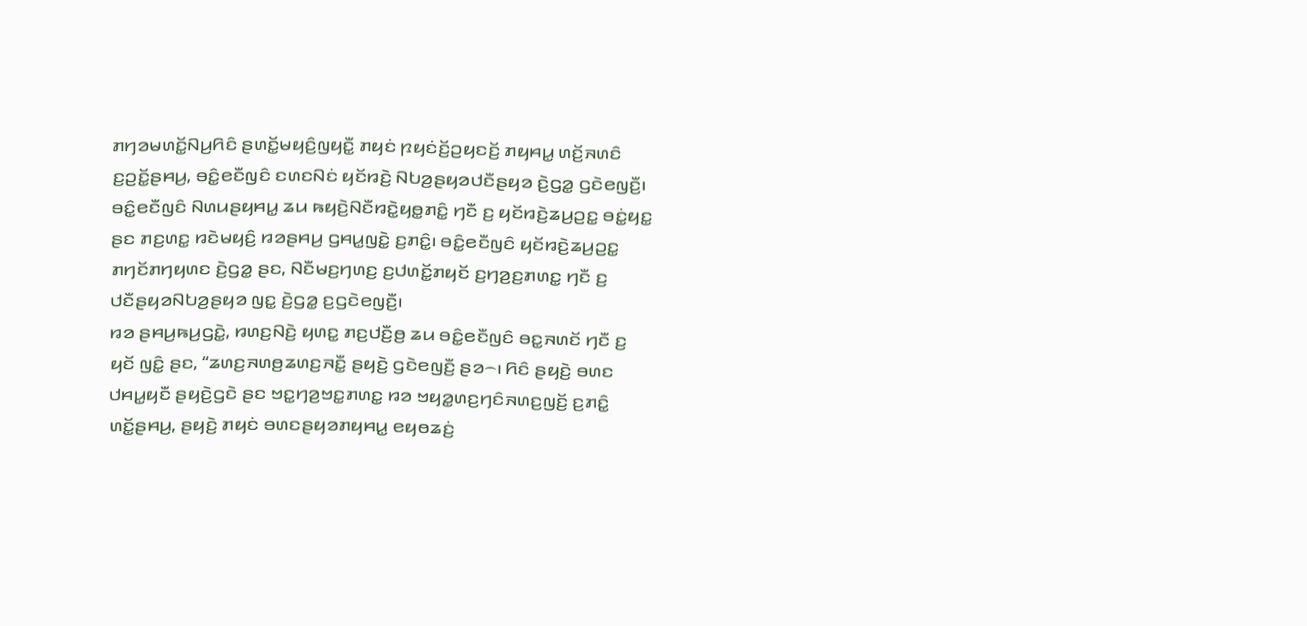ꤊꤚꤤꤗꤛꤢꤩ꤭ꤡꤣ꤬ꤖꤢꤨ ꤔꤛꤢꤩ꤭ꤗꤟꤢꤨ꤬ꤜꤟꤢꤪ꤭ ꤊꤟꤢꤦ ꤐꤟꤢꤦꤢꤩ꤬ꤑꤟꤢꤢꤩ꤬ ꤊꤟꤌꤣ꤭ ꤛꤢꤩ꤬ꤏꤛꤢꤨ ꤢ꤬ꤑꤢꤩ꤭ꤔꤌꤣ꤬, ꤋꤢꤨ꤭ꤕꤢꤪꤜꤢꤨ ꤢꤛꤢꤡꤢꤦ ꤟꤢꤩꤙꤢꤧ꤬ ꤡꤝꤤ꤬ꤔꤟꤤꤓꤢꤪꤔꤟꤤ ꤢꤧ꤬ꤞꤤ꤭ ꤞꤢꤧꤕꤜꤢꤪ꤬꤯
ꤋꤢꤨ꤭ꤕꤢꤪꤜꤢꤨ ꤡꤛꤣꤔꤟꤌꤣ꤭ ꤘꤣ ꤒꤟꤢꤧ꤬ꤡꤢꤪꤙꤢꤧ꤭ꤟꤥ꤭ꤊꤢꤨ꤭ ꤚꤢꤪ ꤢ꤬ ꤟꤢꤩꤙꤢꤧ꤬ꤘꤣ꤬ꤑꤢ꤭ ꤋꤢꤦ꤭ꤟꤢ꤭ ꤔꤢ ꤊꤢ꤬ꤛꤢ꤭ ꤙꤢꤧꤗꤟꤢꤨ꤬ ꤙꤤꤔꤌꤣ꤬ ꤞꤌꤣ꤭ꤜꤢꤧ꤭ ꤢ꤬ꤊꤢꤨ꤭꤯ ꤋꤢꤨ꤭ꤕꤢꤪꤜꤢꤨ ꤟꤢꤩꤙꤢꤧ꤬ꤘꤣ꤬ꤑꤢ꤭ ꤊꤚꤢꤩꤊꤚꤟꤛꤢ ꤢꤧ꤬ꤞꤤ꤭ ꤔꤢ, ꤡꤢꤪꤗꤢ꤬ꤚꤛꤢ꤬ ꤢ꤬ꤓꤛꤢꤩ꤭ꤊꤟꤢꤩ ꤢ꤬ꤚꤤ꤬ꤢ꤬ꤊꤛꤢ꤭ ꤚꤢꤪ ꤢ꤬ ꤓꤢꤪꤔꤟꤤꤡꤝꤤ꤬ꤔꤟꤤ ꤜꤢ꤭ ꤢꤧ꤬ꤞꤤ꤭ ꤢ꤬ꤞꤢꤧꤕꤜꤢꤪ꤬꤯
ꤙꤤ ꤔꤌꤣ꤬ꤒꤣ꤬ꤞꤢꤧ꤭, ꤙꤛꤢ꤬ꤡꤢꤧ꤬ ꤟꤛꤢ꤭ ꤊꤢ꤬ꤓꤢꤪ꤬ꤥ꤬ ꤘꤣ ꤋꤢꤨ꤭ꤕꤢꤪꤜꤢꤨ ꤋꤢ꤭ꤏꤛꤢꤩ ꤚꤢꤪ ꤢ꤬ ꤟꤢꤩ ꤜꤢꤨ꤭ ꤔꤢ, “ꤘꤛꤢ꤬ꤏꤛꤥ꤬ꤘꤛꤢ꤬ꤏꤢꤪ꤭ ꤔꤟꤢꤧ꤬ ꤞꤢꤧꤕꤜꤢꤪ꤬ ꤔꤤ꤮꤯ ꤖꤢꤨ ꤔꤟꤢꤧ꤬ ꤋꤛꤢ ꤓꤌꤣ꤭ꤟꤢꤪ ꤔꤟꤢꤧ꤬ꤞꤢꤧ ꤔꤢ ꤠꤢ꤭ꤚꤤ꤬ꤠꤢ꤭ꤊꤛꤢ꤭ ꤙꤤ ꤠꤟꤤ꤭ꤛꤢ꤬ꤚꤢꤨꤏꤛꤢ꤬ꤜꤢꤩ꤬ ꤢ꤬ꤊꤢꤨ꤭ ꤛꤢꤩ꤭ꤔꤌꤣ꤬, ꤔꤟꤢꤧ꤬ ꤊꤟꤢꤦ ꤋꤛꤢꤔꤟꤤꤊꤟꤌꤣ꤭ ꤕꤟꤥꤘꤢꤦ꤬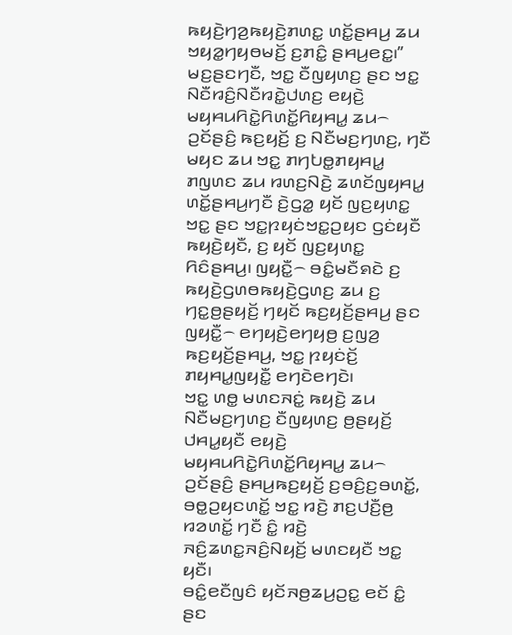ꤒꤟꤢꤧ꤬ꤚꤤ꤬ꤒꤟꤢꤧ꤬ꤊꤛꤢ꤭ ꤛꤢꤩ꤭ꤔꤌꤣ꤬ ꤘꤣ ꤠꤟꤤ꤭ꤚꤟꤥꤗꤢꤩ꤬ ꤢ꤬ꤊꤢꤨ꤭ ꤔꤌꤣ꤬ꤕꤢ꤭꤯”
ꤗꤢ꤬ꤔꤢꤚꤢꤪ, ꤠꤢ꤭ ꤢꤪꤜꤟꤛꤢ꤬ ꤔꤢ ꤠꤢ꤭ ꤡꤢꤪꤙꤢꤨ꤬ꤡꤢꤪꤙꤢꤧ꤭ꤓꤛꤢ꤬ ꤕꤟꤢꤧ꤬ ꤗꤟꤌꤣꤖꤢꤧ꤭ꤖꤛꤢꤩ꤭ꤖꤟꤌꤣ꤭ ꤘꤣ꤮ ꤑꤢꤩꤔꤢꤨ꤬ ꤒꤢ꤬ꤟꤢꤩ꤬ ꤢ꤬ ꤡꤢꤪꤗꤢ꤬ꤚꤛꤢ꤬, ꤚꤢꤪ ꤗꤟꤢ ꤘꤣ ꤠꤢ꤭ ꤊꤚꤝꤥ꤭ꤊꤟꤌꤣ꤭ ꤊꤜꤛꤢ ꤘꤣ ꤙꤛꤢ꤬ꤡꤢꤧ꤬ ꤘꤛꤢꤩꤜꤟꤌꤣ꤭ ꤛꤢꤩ꤭ꤔꤌꤣ꤬ꤚꤢꤪ ꤢꤧ꤬ꤞꤤ꤭ ꤟꤢꤩ ꤜꤢ꤬ꤟꤛꤢ꤭ ꤠꤢ꤭ ꤔꤢ ꤠꤢ꤭ꤐꤟꤢꤦꤠꤢ꤭ꤑꤟꤢ ꤞꤢꤦꤟꤢꤪ ꤒꤟꤢꤧ꤬ꤟꤢꤪ, ꤢ꤬ ꤟꤢꤩ ꤜꤢ꤬ꤟꤛꤢ꤭ ꤖꤢꤨꤔꤌꤣ꤬꤯ ꤜꤟꤢꤪ꤭꤮ ꤋꤢꤨ꤭ꤗꤢꤪꤎꤢꤧ ꤢ꤬ ꤒꤟꤢꤧ꤬ꤞꤛꤥꤒꤟꤢꤧ꤬ꤞꤛꤢ꤬ ꤘꤣ ꤢ꤬ ꤚꤢ꤭ꤥ꤬ꤔꤟꤢꤩ꤬ ꤚꤟꤢꤩ ꤒꤢ꤬ꤟꤢꤩ꤬ꤔꤌꤣ꤬ ꤔꤢ ꤜꤟꤢꤪ꤭꤮ ꤕꤚꤟꤢꤧ꤬ꤕꤚꤟꤥ꤬ ꤢ꤬ꤜꤤ꤬ ꤒꤢ꤬ꤟꤢꤩ꤬ꤔꤌꤣ꤬, ꤠꤢ꤭ ꤐꤟꤢꤦꤢꤩ꤬ ꤊꤟꤌꤣ꤭ꤜꤟꤢꤪ꤭ ꤕꤚꤢꤧꤕꤚꤢꤧ꤯
ꤠꤢ꤭ ꤛꤥ꤭ ꤗꤛꤢꤏꤢꤦ꤭ ꤒꤟꤢꤧ꤬ ꤘꤣ ꤡꤢꤪꤗꤢ꤬ꤚꤛꤢ꤬ ꤢꤪꤜꤟꤛꤢ꤬ ꤥ꤬ꤔꤟꤢꤩ꤬ ꤓꤌꤣ꤭ꤟꤢꤪ ꤕꤟꤢꤧ꤬ ꤗꤟꤌꤣꤖꤢꤧ꤭ꤖꤛꤢꤩ꤭ꤖꤟꤌꤣ꤭ ꤘꤣ꤮ ꤑꤢꤩꤔꤢꤨ꤬ ꤔꤌꤣ꤬ꤒꤢ꤬ꤟꤢꤩ꤬ ꤢ꤬ꤋꤢꤨ꤬ꤢ꤬ꤋꤛꤢꤩ꤭, ꤋꤥ꤭ꤑꤟꤢꤛꤢꤩ꤭ ꤠꤢ꤭ ꤙꤢꤧ꤬ ꤊꤢ꤬ꤓꤢꤪ꤬ꤥ꤬ ꤙꤤꤛꤢꤩ꤭ ꤚꤢꤪ ꤢꤨ꤭ ꤙꤢꤧ꤬ ꤏꤢꤨ꤬ꤘꤛꤢ꤭ꤏꤢꤨ꤬ꤡꤟꤢꤩ꤬ ꤗꤛꤢꤟꤢꤪ ꤠꤢ꤭ ꤟꤢꤪ꤯
ꤋꤢꤨ꤭ꤕꤢꤪꤜꤢꤨ ꤟꤢꤩꤏꤥ꤬ꤘꤣ꤬ꤑꤢ꤭ ꤕꤢꤩ ꤢꤨ꤭ ꤔꤢ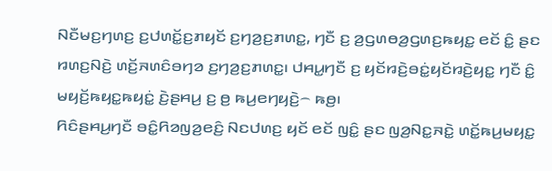ꤡꤢꤪꤗꤢ꤬ꤚꤛꤢ꤬ ꤢ꤬ꤓꤛꤢꤩ꤭ꤢ꤬ꤊꤟꤢꤩ ꤢ꤬ꤚꤤ꤬ꤢ꤬ꤊꤛꤢ꤭, ꤚꤢꤪ ꤢ꤬ ꤤ꤬ꤞꤛꤥꤤ꤬ꤞꤛꤢ꤬ꤒꤟꤢ꤭ ꤕꤢꤩ ꤢꤨ꤭ ꤔꤢ ꤙꤛꤢ꤬ꤡꤢꤧ꤬ ꤛꤢꤩ꤬ꤏꤛꤢꤨꤋꤚꤤ ꤢ꤬ꤚꤤ꤬ꤢ꤬ꤊꤛꤢ꤭꤯ ꤓꤌꤣ꤭ꤚꤢꤪ ꤢ꤬ ꤟꤢꤩꤙꤢꤧ꤬ꤋꤢꤦ꤭ꤟꤢꤩꤙꤢꤧ꤬ꤟꤢ꤭ ꤚꤢꤪ ꤢꤨ꤭ ꤗꤟꤢꤩ꤬ꤒꤟꤢ꤭ꤒꤟꤢꤦ꤭ ꤢꤧ꤬ꤔꤌꤣ꤬ ꤢ꤬ ꤥ꤬ ꤒꤣ꤬ꤕꤚꤟꤢꤧ꤬꤮ ꤒꤥ꤬꤯
ꤖꤢꤨꤔꤌꤣ꤬ꤚꤢꤪ ꤋꤢꤨ꤭ꤖꤤꤜꤤ꤬ꤕꤢꤨ꤬ ꤡꤢꤓꤛꤢ꤬ ꤟꤢꤩ ꤕꤢꤩ ꤜꤢꤨ꤭ ꤔꤢ ꤜꤤ꤬ꤡꤢ꤭ꤏꤢꤧ꤭ ꤛꤢꤩ꤭ꤒꤣ꤬ꤗꤟꤢ꤭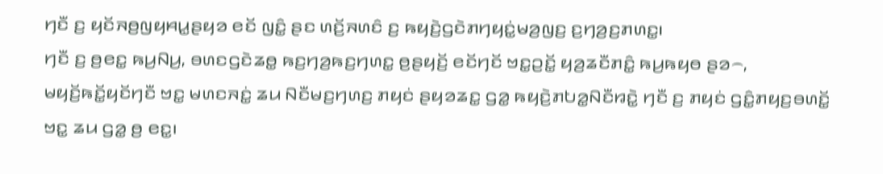ꤚꤢꤪ ꤢ꤬ ꤟꤢꤩꤏꤥ꤬ꤜꤟꤌꤣ꤭ꤔꤟꤤ ꤕꤢꤩ ꤜꤢꤨ꤭ ꤔꤢ ꤛꤢꤩ꤬ꤏꤛꤢꤨ ꤢ꤬ ꤒꤟꤢꤧ꤬ꤞꤢꤧꤊꤚꤟꤢꤦ꤭ꤗꤤ꤬ꤜꤢ꤬ ꤢ꤬ꤚꤤ꤬ꤢ꤬ꤊꤛꤢ꤭꤯
ꤚꤢꤪ ꤢ꤬ ꤥ꤬ꤕꤢ꤭ ꤒꤣ꤬ꤡꤣ꤬, ꤋꤛꤢꤞꤢꤧꤘꤥ꤭ ꤒꤢ꤬ꤚꤤ꤬ꤒꤢ꤬ꤚꤛꤢ꤭ ꤥ꤬ꤔꤟꤢꤩ꤬ ꤕꤢꤩꤚꤢꤩ ꤠꤢ꤭ꤑꤢꤩ꤭ ꤟꤤ꤬ꤘꤢꤪꤊꤢꤨ꤭ ꤒꤣ꤬ꤒꤟꤥ ꤔꤤ꤮, ꤗꤟꤢꤩ꤬ꤒꤢꤩ꤭ꤟꤢꤩꤚꤢꤪ ꤠꤢ꤭ ꤗꤛꤢꤏꤢꤦ꤭ ꤘꤣ ꤡꤢꤪꤗꤢ꤬ꤚꤛꤢ꤬ ꤊꤟꤢꤦ ꤔꤟꤤꤘꤢ꤭ ꤞꤤ꤭ ꤒꤟꤢꤧ꤬ꤊꤝꤤ꤭ꤡꤢꤪꤙꤢꤧ꤭ ꤚꤢꤪ ꤢ꤬ ꤊꤟꤢꤦ ꤞꤢꤨ꤭ꤊꤟꤢ꤬ꤋꤛꤢꤩ꤭ ꤠꤢ꤭ ꤘꤣ ꤞꤤ꤭ ꤥ꤬ ꤕꤢ꤭꤯